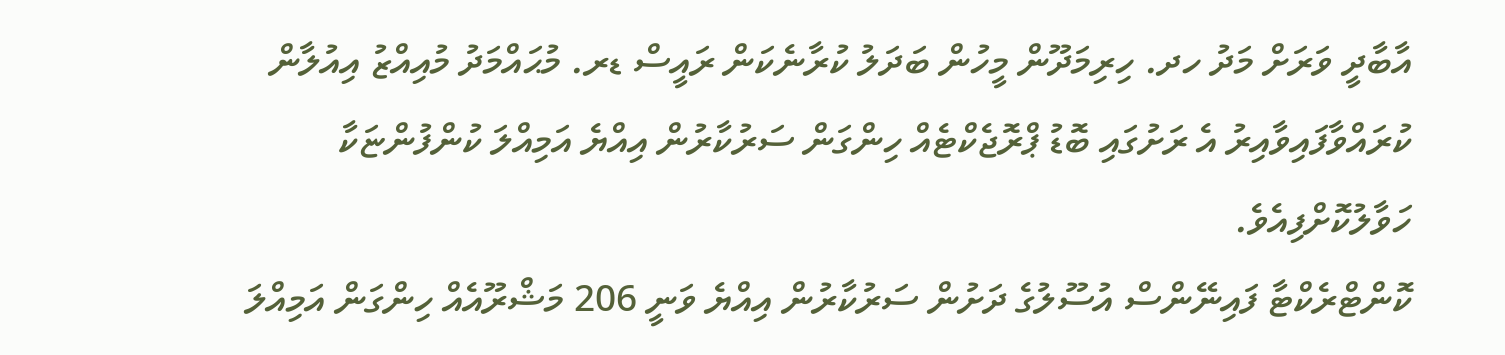އާބާދީ ވަރަށް މަދު ހދ. ހިރިމަދޫން މީހުން ބަދަލު ކުރާނެކަން ރައީސް ޑރ. މުޙައްމަދު މުއިއްޒު އިއުލާން ކުރައްވާފައިވާއިރު އެ ރަށުގައި ބޮޑު ޕްރޮޖެކްޓެއް ހިންގަން ސަރުކާރުން އިއްޔެ އަމިއްލަ ކުންފުންޏަކާ ހަވާލުކޮށްފިއެވެ.
ކޮންޓްރެކްޓާ ފައިނޭންސް އުސޫލުގެ ދަށުން ސަރުކާރުން އިއްޔެ ވަނީ 206 މަޝްރޫއެއް ހިންގަން އަމިއްލަ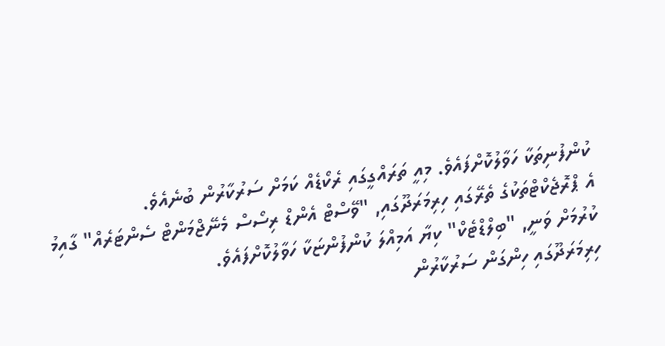ކުންފުނިތަކާ ހަވާލުކޮށްފައެވެ. މިއީ ތަރައްގީގައި ރެކޯޑެއް ކަމަށް ސަރުކާރުން ބުނެއެވެ.
އެ ޕްރޮޖެކްޓްތަކުގެ ތެރޭގައި ހިރިމަރަދޫގައި, "ވޭސްޓް އެންޑް ރިސޯސް މެނޭޖްމަންޓް ސެންޓަރެއް" ގާއިމު ކުރުމަށް ވަނީ, "ބިލްޑްޓެކް" ކިޔާ އަމިއްލަ ކުންފުންޏަކާ ހަވާލުކޮށްފައެވެ.
ހިރިމަރަދޫގައި ހިންގަން ސަރުކާރުން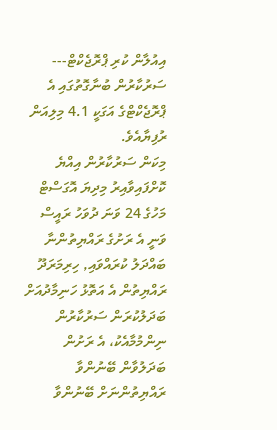އިއުލާން ކުރި ޕްރޮޖެކްޓް---
ސަރުކާރުން ބުނާގޮތުގައި އެ ޕްރޮޖެކްޓްގެ އަގަކީ 4.1 މިލިއަން ރުފިޔާއެވެ.
މިކަން ސަރުކާރުން އިއްޔެ ކޮށްފައިވާއިރު މިދިޔަ އޮގަސްޓް މަހުގެ 24 ވަނަ ދުވަހު ރައީސް ވަނީ އެ ރަށުގެ ރައްޔިތުންނާ ބައްދަލު ކުރައްވައި, ހިރިމަރަދޫ ރައްޔިތުން އެ އަތޮޅު ހަނިމާދުއަށް ބަދަލުކުރަން ސަރުކާރުން ނިންމުމާއެކު، އެ ރަށުން ބަދަލުވާން ބޭނުންވާ ރައްޔިތުންނަށް ބޭނުންވާ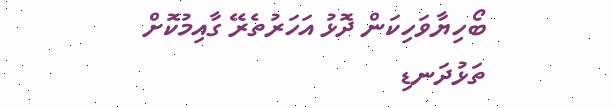ބޯހިޔާވަހިކަން ދޮޅު އަހަރުތެރޭ ގާއިމުކޮށް ތަޅުދަނޑި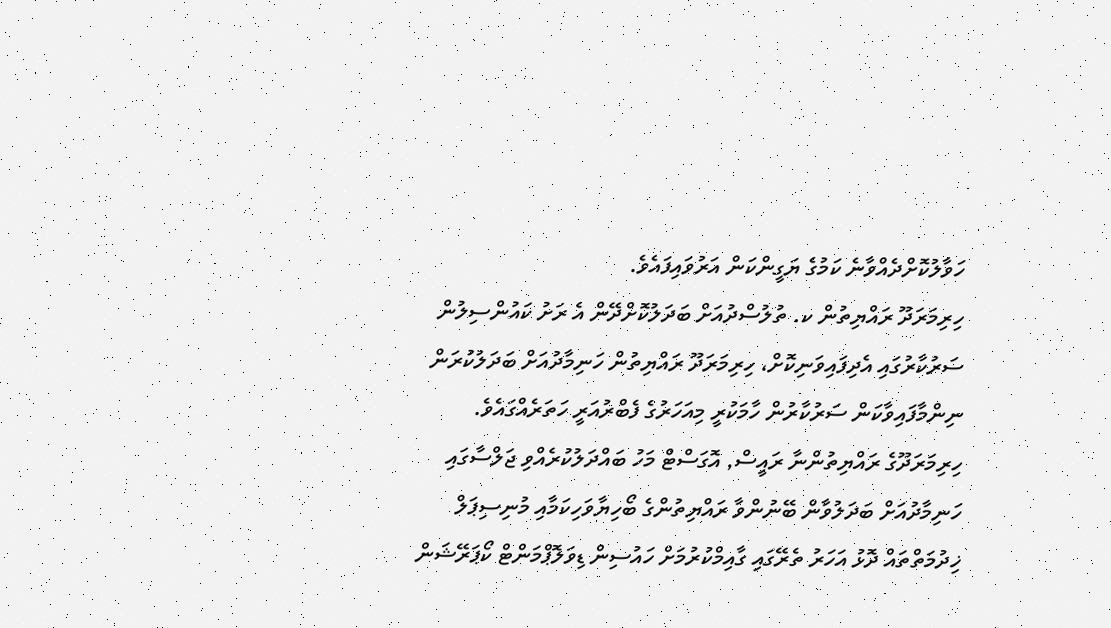ހަވާލުކޮށްދެއްވާނެ ކަމުގެ ޔަގީންކަން އަރުވައިފައެވެ.
ހިރިމަރަދޫ ރައްޔިތުން ކ. ތުލުސްދުއަށް ބަދަލުކޮށްދޭން އެ ރަށު ކައުންސިލުން ސަރުކާރުގައި އެދިފައިވަނިކޮށް، ހިރިމަރަދޫ ރައްޔިތުން ހަނިމާދުއަށް ބަދަލުކުރަން ނިންމާފައިވާކަން ސަރުކާރުން ހާމަކުރީ މިއަހަރުގެ ފެބްރުއަރީ ހަތަރެއްގައެވެ.
ހިރިމަރަދޫގެ ރައްޔިތުންނާ ރައީސް, އޮގަސްޓް މަހު ބައްދަލުކުރެއްވި ޖަލްސާގައި ހަނިމާދުއަށް ބަދަލުވާން ބޭނުންވާ ރައްޔިތުންގެ ބޯހިޔާވަހިކަމާއި މުނިސިޕަލް ޚިދުމަތްތައް ދޮޅު އަހަރު ތެރޭގައި ގާއިމްކުރުމަށް ހައުސިން ޑިވަލޮޕްމަންޓް ކޯޕަރޭޝަން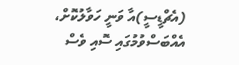(އެޗްޑީސީ)އާ ވަނީ ހަވާލުކޮށް، އެއްބަސްވުމުގައި ސޮއި ވެސް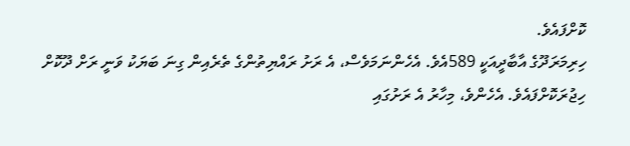ކޮށްފައެވެ.
ހިރިމަރަދޫގެ އާބާދީއަކީ 589އެވެ. އެހެންނަމަވެސް، އެ ރަށު ރައްޔިތުންގެ ތެރެއިން ގިނަ ބަޔަކު ވަނީ ރަށް ދޫކޮށް ހިޖުރަކޮށްފައެވެ. އެހެންވެ، މިހާރު އެ ރަށުގައި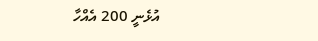އުޅެނީ 200 އެއްހާ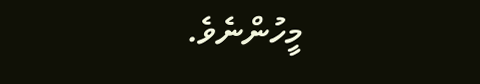މީހުންނެވެ.